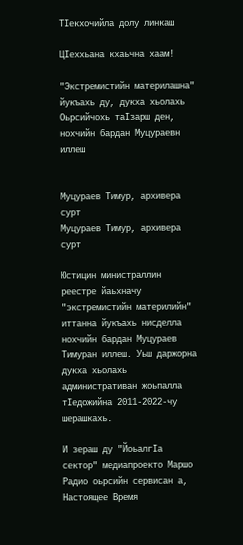ТIекхочийла долу линкаш

ЦIеххьана кхаьчна хаам!

"Экстремистийн материлашна" йукъахь ду, дукха хьолахь Оьрсийчохь таIзарш ден, нохчийн бардан Муцураевн иллеш


Муцураев Тимур, архивера сурт
Муцураев Тимур, архивера сурт

Юстицин министраллин реестре йаьхначу "экстремистийн материлийн" иттанна йукъахь нисделла нохчийн бардан Муцураев Тимуран иллеш. Уьш даржорна дукха хьолахь административан жоьпалла тIедожийна 2011-2022-чу шерашкахь.

И зераш ду "ЙоьалгIа сектор" медиапроекто Маршо Радио оьрсийн сервисан а, Настоящее Время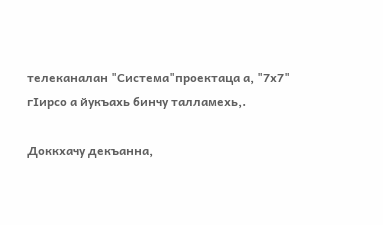телеканалан "Система"проектаца а, "7х7" гIирсо а йукъахь бинчу талламехь,.

Доккхачу декъанна,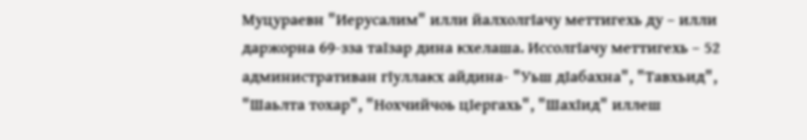Муцураевн "Иерусалим" илли йалхолгIачу меттигехь ду – илли даржорна 69-зза таIзар дина кхелаша. ИссолгIачу меттигехь – 52 административан гIуллакх айдина- "Уьш дIабахна", "Тавхьид", "Шаьлта тохар", "Нохчийчоь цIергахь", "ШахIид" иллеш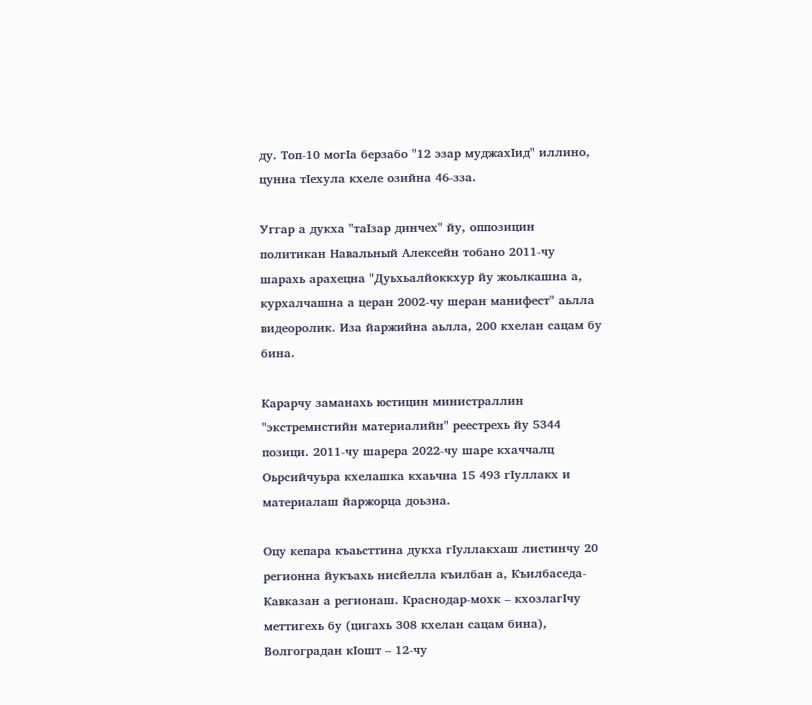ду. Топ-10 могIа берзабо "12 эзар муджахIид" иллино, цунна тIехула кхеле озийна 46-зза.

Уггар а дукха "таIзар динчех" йу, оппозицин политикан Навальный Алексейн тобано 2011-чу шарахь арахецна "Дуьхьалйоккхур йу жоьлкашна а, курхалчашна а церан 2002-чу шеран манифест" аьлла видеоролик. Иза йаржийна аьлла, 200 кхелан сацам бу бина.

Карарчу заманахь юстицин министраллин "экстремистийн материалийн" реестрехь йу 5344 позици. 2011-чу шарера 2022-чу шаре кхаччалц Оьрсийчуьра кхелашка кхаьчна 15 493 гIуллакх и материалаш йаржорца доьзна.

Оцу кепара къаьсттина дукха гIуллакхаш листинчу 20 регионна йукъахь нисйелла къилбан а, Къилбаседа-Кавказан а регионаш. Краснодар-мохк – кхозлагIчу меттигехь бу (цигахь 308 кхелан сацам бина), Волгоградан кIошт – 12-чу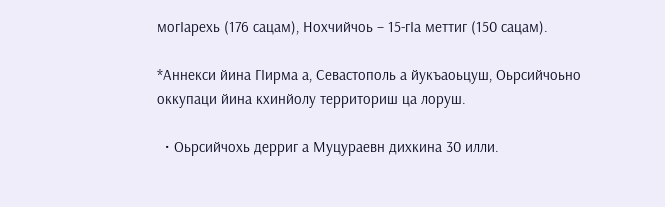могIарехь (176 сацам), Нохчийчоь – 15-гIа меттиг (150 сацам).

*Аннекси йина ГIирма а, Севастополь а йукъаоьцуш, Оьрсийчоьно оккупаци йина кхинйолу территориш ца лоруш.

  • Оьрсийчохь дерриг а Муцураевн дихкина 30 илли.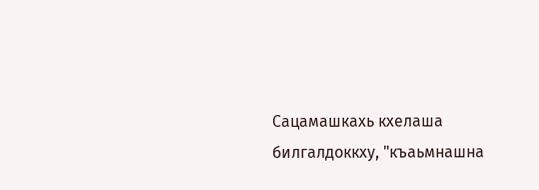Сацамашкахь кхелаша билгалдоккху, "къаьмнашна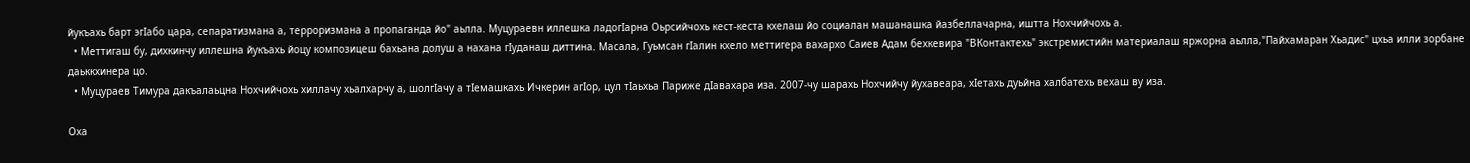йукъахь барт эгIабо цара, сепаратизмана а, терроризмана а пропаганда йо" аьлла. Муцураевн иллешка ладогIарна Оьрсийчохь кест-кеста кхелаш йо социалан машанашка йазбеллачарна, иштта Нохчийчохь а.
  • Меттигаш бу, дихкинчу иллешна йукъахь йоцу композицеш бахьана долуш а нахана гIуданаш диттина. Масала, Гуьмсан гIалин кхело меттигера вахархо Саиев Адам бехкевира "ВКонтактехь" экстремистийн материалаш яржорна аьлла,"Пайхамаран Хьадис" цхьа илли зорбане даьккхинера цо.
  • Муцураев Тимура дакъалаьцна Нохчийчохь хиллачу хьалхарчу а, шолгIачу а тIемашкахь Ичкерин агIор, цул тIаьхьа Париже дIавахара иза. 2007-чу шарахь Нохчийчу йухавеара, хIетахь дуьйна халбатехь вехаш ву иза.

Оха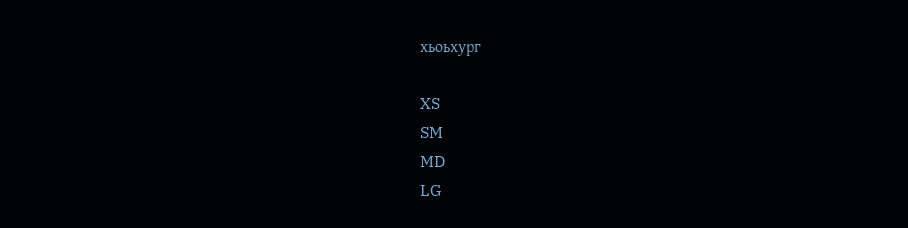хьоьхург

XS
SM
MD
LG